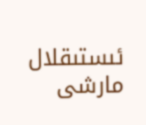ئىستىقلال مارشى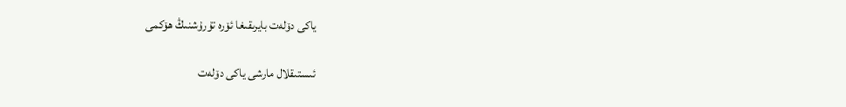ياكى دۆلەت بايرىقىغا ئۆرە تۇرۇشنىڭ ھۆكمى

ئىستىقلال مارشى ياكى دۆلەت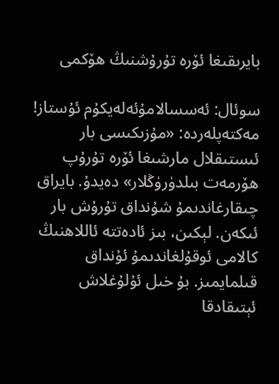بايرىقىغا ئۆرە تۇرۇشنىڭ ھۆكمى

سوئال: ئەسسالامۇئەلەيكۇم ئۇستاز! مەكتەپلەردە: «مۇزىكىسى بار ئىستىقلال مارشىغا ئۆرە تۇرۇپ ھۆرمەت بىلدۈرۈڭلار» دەيدۇ. بايراق چىقارغاندىمۇ شۇنداق تۇرۇش بار ئىكەن. لېكىن، بىز ئادەتتە ئاللاھنىڭ كالامى ئوقۇلغاندىمۇ ئۇنداق قىلمايمىز. بۇ خىل ئۇلۇغلاش ئېتىقادقا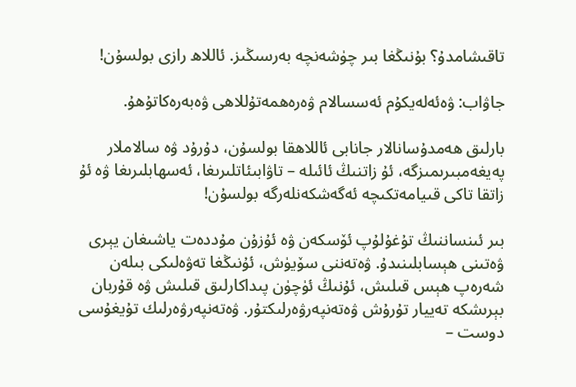تاقىشامدۇ؟ بۇنىڭغا بىر چۈشەنچە بەرسىڭىز. ئاللاھ رازى بولسۇن!

جاۋاب: ۋەئەلەيكۇم ئەسسالام ۋەرەھمەتۇللاھى ۋەبەرەكاتۇھۇ.

بارلىق ھەمدۇسانالار جانابى ئاللاھقا بولسۇن، دۇرۇد ۋە سالاملار پەيغەمبىرىمىزگە، ئۇ زاتنىڭ ئائىلە – تاۋابىئاتلىرىغا، ئەسھابلىرىغا ۋە ئۇ زاتقا تاكى قىيامەتكىچە ئەگەشكەنلەرگە بولسۇن!

بىر ئىنساننىڭ تۇغۇلۇپ ئۆسكەن ۋە ئۇزۇن مۇددەت ياشىغان يېرى ۋەتىنى ھېسابلىنىدۇ. ۋەتەننى سۆيۈش، ئۇنىڭغا تەۋەلىكى بىلەن شەرەپ ھېس قىلىش، ئۇنىڭ ئۈچۈن پىداكارلىق قىلىش ۋە قۇربان بېرىشكە تەييار تۇرۇش ۋەتەنپەرۋەرلىكتۇر. ۋەتەنپەرۋەرلىك تۇيغۇسى دوست –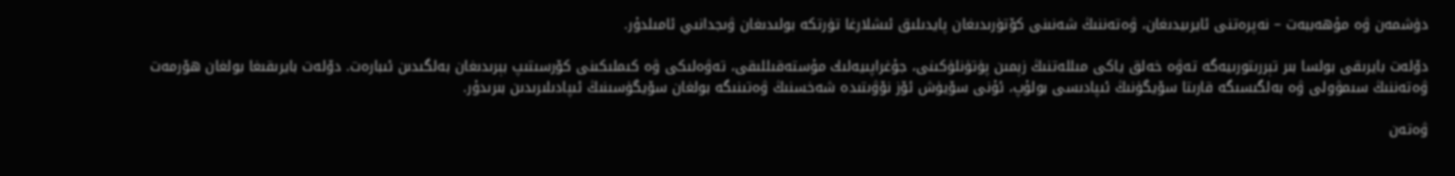دۈشمەن ۋە مۇھەببەت – نەپرەتنى ئايرىيدىغان، ۋەتەننىڭ شەنىنى كۆتۈرىدىغان پايدىلىق ئىشلارغا تۈرتكە بولىدىغان ۋىجدانىي ئامىلدۇر.

دۆلەت بايرىقى بولسا بىر تېررىتورىيەگە تەۋە خەلق ياكى مىللەتنىڭ زېمىن پۈتۈنلۈكىنى، جۇغراپىيەلىك مۇستەقىللىقى، تەۋەلىكى ۋە كىملىكىنى كۆرسىتىپ بېرىدىغان بەلگىدىن ئىبارەت. دۆلەت بايرىقىغا بولغان ھۆرمەت ۋەتەننىڭ سىمۋولى ۋە بەلگىسىگە قارىتا سۆيگۈنىڭ ئىپادىسى بولۇپ، ئۇنى سۆيۈش ئۆز نۆۋىتىدە شەخسنىڭ ۋەتىنىگە بولغان سۆيگۈسىنىڭ ئىپادىلىرىدىن بىرىدۇر.

ۋەتەن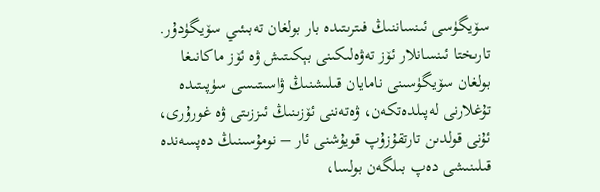سۆيگۈسى ئىنساننىڭ فىترىتىدە بار بولغان تەبىئىي سۆيگۈدۇر. تارىختا ئىنسانلار ئۆز تەۋەلىكىنى بېكىتىش ۋە ئۆز ماكانىغا بولغان سۆيگۈسىنى نامايان قىلىشنىڭ ۋاسىتىسى سۈپىتىدە تۇغلارنى لەپىلدەتكەن، ۋەتەننى ئۆزىنىڭ ئىززىتى ۋە غورۇرى، ئۇنى قولدىن تارتقۇزۇپ قويۇشنى ئار – نومۇسىنىڭ دەپسەندە قىلىنىشى دەپ بىلگەن بولسا،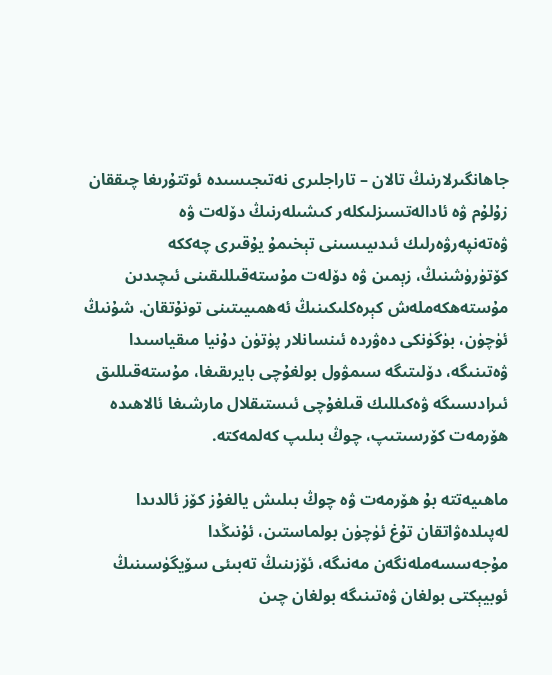جاھانگىرلارنىڭ تالان – تاراجلىرى نەتىجىسىدە ئوتتۇرىغا چىققان زۇلۇم ۋە ئادالەتسىزلىكلەر كىشىلەرنىڭ دۆلەت ۋە ۋەتەنپەرۋەرلىك ئىدىيىسىنى تېخىمۇ يۇقىرى چەككە كۆتۈرۈشنىڭ، زېمىن ۋە دۆلەت مۇستەقىللىقىنى ئىچىدىن مۇستەھكەملەش كېرەكلىكىنىڭ ئەھمىيىتىنى تونۇتقان. شۇنىڭ ئۈچۈن، بۈگۈنكى دەۋردە ئىنسانلار پۈتۈن دۇنيا مىقياسىدا ۋەتىنىگە، دۆلىتىگە سىمۋول بولغۇچى بايرىقىغا، مۇستەقىللىق ئىرادىسىگە ۋەكىللىك قىلغۇچى ئىستىقلال مارشىغا ئالاھىدە ھۆرمەت كۆرسىتىپ، چوڭ بىلىپ كەلمەكتە.

ماھىيەتتە بۇ ھۆرمەت ۋە چوڭ بىلىش يالغۇز كۆز ئالدىدا لەپىلدەۋاتقان تۇغ ئۈچۈن بولماستىن، ئۇنىڭدا مۇجەسسەملەنگەن مەنىگە، ئۆزىنىڭ تەبىئى سۆيگۈسىنىڭ ئوبيېكتى بولغان ۋەتىنىگە بولغان چىن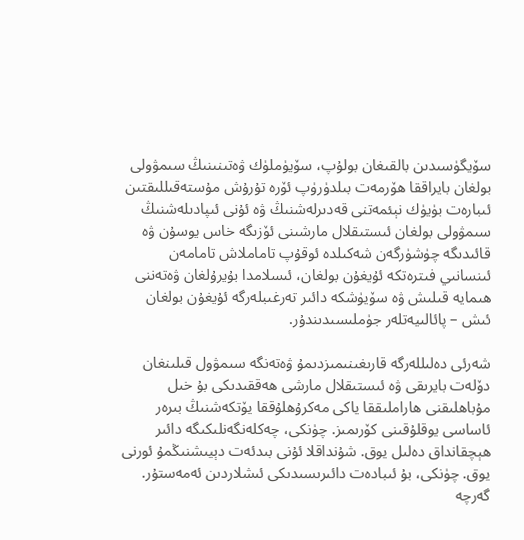سۆيگۈسىدىن بالقىغان بولۇپ، سۆيۈملۈك ۋەتىنىنىڭ سىمۋولى بولغان بايراققا ھۆرمەت بىلدۈرۈپ ئۆرە تۇرۇش مۇستەقىللىقتىن ئىبارەت بۈيۈك نېئمەتنى قەدىرلەشنىڭ ۋە ئۇنى ئىپادىلەشنىڭ سىمۋولى بولغان ئىستىقلال مارشىنى ئۆزىگە خاس يوسۇن ۋە قائىدىگە چۈشۈرگەن شەكىلدە ئوقۇپ تاماملاش تامامەن ئىنسانىي فىترەتكە ئۇيغۇن بولغان، ئىسلامدا بۇيرۇلغان ۋەتەننى ھىمايە قىلىش ۋە سۆيۈشكە دائىر تەرغىبلەرگە ئۇيغۇن بولغان ئىش – پائالىيەتلەر جۈملىسىدىندۇر.

شەرئى دەلىللەرگە قارىغىنىمىزدىمۇ ۋەتەنگە سىمۋول قىلىنغان دۆلەت بايرىقى ۋە ئىستىقلال مارشى ھەققىدىكى بۇ خىل مۇباھلىقنى ھاراملىققا ياكى مەكرۇھلۇققا يۆتكەشنىڭ بىرەر ئاساسى يوقلۇقىنى كۆرىمىز. چۈنكى، چەكلەنگەنلىكىگە دائىر ھېچقانداق دەلىل يوق. شۇنداقلا ئۇنى بىدئەت دېيىشنىڭمۇ ئورنى يوق. چۈنكى، بۇ ئىبادەت دائىرىسىدىكى ئىشلاردىن ئەمەستۇر. گەرچە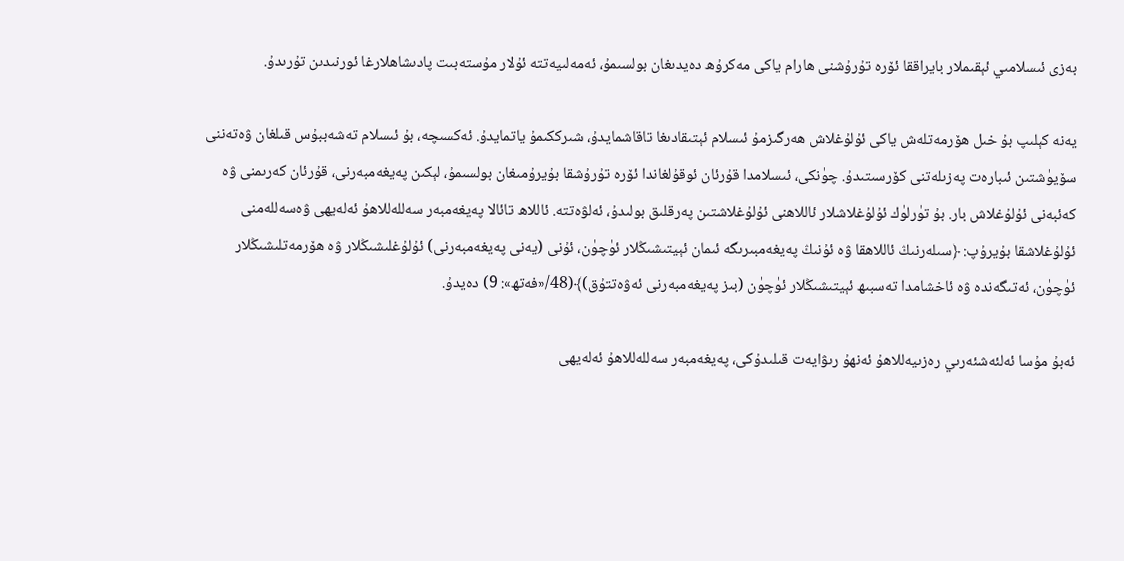بەزى ئىسلامىي ئېقىملار بايراققا ئۆرە تۇرۇشنى ھارام ياكى مەكرۇھ دەيدىغان بولسىمۇ، ئەمەلىيەتتە ئۇلار مۇستەبىت پادىشاھلارغا ئورنىدىن تۇرىدۇ.

يەنە كېلىپ بۇ خىل ھۆرمەتلەش ياكى ئۇلۇغلاش ھەرگىزمۇ ئىسلام ئېتىقادىغا تاقاشمايدۇ، شىرككىمۇ ياتمايدۇ. ئەكسىچە، بۇ ئىسلام تەشەببۇس قىلغان ۋەتەننى سۆيۈشتىن ئىبارەت پەزىلەتنى كۆرسىتىدۇ. چۈنكى، ئىسلامدا قۇرئان ئوقۇلغاندا ئۆرە تۇرۇشقا بۇيرۇمىغان بولسىمۇ، لېكىن پەيغەمبەرنى، قۇرئان كەرىمنى ۋە كەئبەنى ئۇلۇغلاش بار. بۇ تۈرلۈك ئۇلۇغلاشلار ئاللاھنى ئۇلۇغلاشتىن پەرقلىق بولىدۇ، ئەلۋەتتە. ئاللاھ تائالا پەيغەمبەر سەللەللاھۇ ئەلەيھى ۋەسەللەمنى ئۇلۇغلاشقا بۇيرۇپ: ﴿سىلەرنىڭ ئاللاھقا ۋە ئۇنىڭ پەيغەمبىرىگە ئىمان ئېيتىشىڭلار ئۈچۈن، ئۇنى (يەنى پەيغەمبەرنى) ئۇلۇغلىشىڭلار ۋە ھۆرمەتلىشىڭلار ئۈچۈن، ئەتىگەندە ۋە ئاخشامدا تەسبىھ ئېيتىشىڭلار ئۈچۈن (بىز پەيغەمبەرنى ئەۋەتتۇق)﴾(48/«فەتھ»: 9) دەيدۇ.

ئەبۇ مۇسا ئەلئەشئەرىي رەزىيەللاھۇ ئەنھۇ رىۋايەت قىلىدۇكى، پەيغەمبەر سەللەللاھۇ ئەلەيھى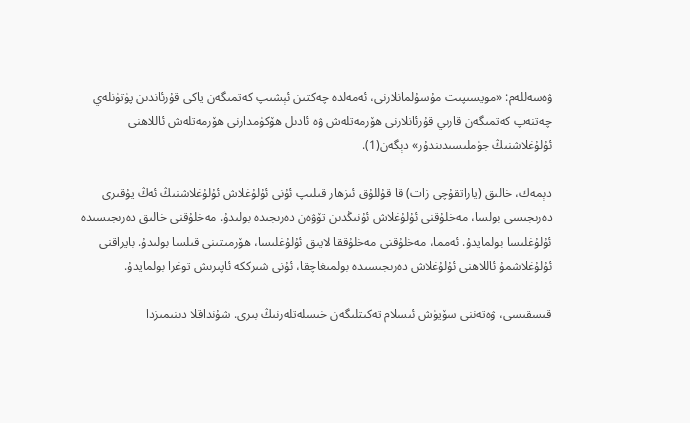ۋەسەللەم: «مويسىپىت مۇسۇلمانلارنى، ئەمەلدە چەكتىن ئېشىپ كەتمىگەن ياكى قۇرئاندىن پۈتۈنلەي چەتنەپ كەتمىگەن قارىي قۇرئانلارنى ھۆرمەتلەش ۋە ئادىل ھۆكۈمدارنى ھۆرمەتلەش ئاللاھنى ئۇلۇغلاشنىڭ جۈملىسىدىندۇر» دېگەن(1).

دېمەك، خالىق (ياراتقۇچى زات) قا قۇللۇق ئىزھار قىلىپ ئۇنى ئۇلۇغلاش ئۇلۇغلاشنىڭ ئەڭ يۇقىرى دەرىجىسى بولسا، مەخلۇقنى ئۇلۇغلاش ئۇنىڭدىن تۆۋەن دەرىجىدە بولىدۇ. مەخلۇقنى خالىق دەرىجىسىدە ئۇلۇغلىسا بولمايدۇ. ئەمما، مەخلۇقنى مەخلۇققا لايىق ئۇلۇغلىسا، ھۆرمىتىنى قىلسا بولىدۇ. بايراقنى ئۇلۇغلاشمۇ ئاللاھنى ئۇلۇغلاش دەرىجىسىدە بولمىغاچقا، ئۇنى شىرككە ئاپىرىش توغرا بولمايدۇ.

قىسقىسى، ۋەتەننى سۆيۈش ئىسلام تەكىتلىگەن خىسلەتلەرنىڭ بىرى. شۇنداقلا دىنىمىزدا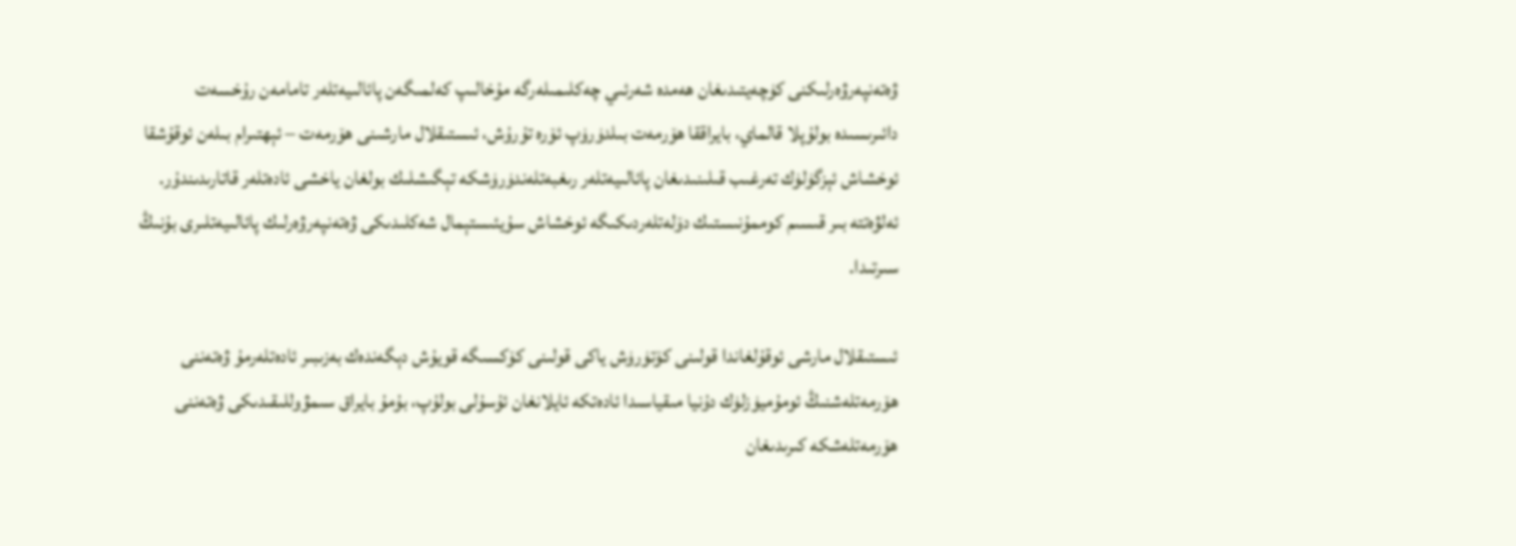ۋەتەنپەرۋەرلىكنى كۈچەيتىدىغان ھەمدە شەرئىي چەكلىمىلەرگە مۇخالىپ كەلمىگەن پائالىيەتلەر تامامەن رۇخسەت دائىرىسىدە بولۇپلا قالماي، بايراققا ھۆرمەت بىلدۈرۈپ ئۆرە تۇرۇش، ئىستىقلال مارشىنى ھۆرمەت – ئېھتىرام بىلەن ئوقۇشقا ئوخشاش ئېزگۈلۈك تەرغىب قىلىنىدىغان پائالىيەتلەر رىغبەتلەندۈرۈشكە تېگىشلىك بولغان ياخشى ئادەتلەر قاتارىدىندۇر. ئەلۋەتتە بىر قىسىم كوممۇنىستىك دۆلەتلەردىكىگە ئوخشاش سۇيئىستېمال شەكلىدىكى ۋەتەنپەرۋەرلىك پائالىيەتلىرى بۇنىڭ سىرتىدا.

ئىستىقلال مارشى ئوقۇلغاندا قولىنى كۆتۈرۈش ياكى قولىنى كۆكسىگە قويۇش دېگەندەك بەزىبىر ئادەتلەرمۇ ۋەتەننى ھۆرمەتلەشنىڭ ئومۇميۈزلۈك دۇنيا مىقياسىدا ئادەتكە ئايلانغان ئۇسۇلى بولۇپ، بۇمۇ بايراق سىمۋوللىقىدىكى ۋەتەننى ھۆرمەتلەشكە كىرىدىغان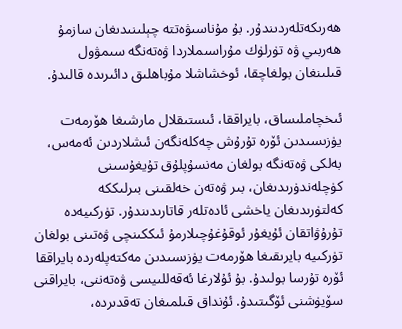ھەرىكەتلەردىندۇر. بۇ مۇناسىۋەتتە چېلىنىدىغان سازمۇ ھەربىي ۋە تۈرلۈك مۇراسىملاردا ۋەتەنگە سىمۋول قىلىنغان بولغاچقا، ئوخشاشلا مۇباھلىق دائىرىدە قالىدۇ.

ئىخچاملىساق، بايراققا، ئىستىقلال مارشىغا ھۆرمەت يۈزىسىدىن ئۆرە تۇرۇش چەكلەنگەن ئىشلاردىن ئەمەس، بەلكى ۋەتەنگە بولغان مەنسۇپلۇق تۇيغۇسىنى كۈچلەندۈرىدىغان، بىر ۋەتەن خەلقىنى بىرلىككە كەلتۈرىدىغان ياخشى ئادەتلەر قاتارىدىندۇر. تۈركىيەدە تۇرۇۋاتقان ئۇيغۇر ئوقۇغۇچىلارمۇ ئىككىنچى ۋەتىنى بولغان تۈركىيە بايرىقىغا ھۆرمەت يۈزىسىدىن مەكتەپلەردە بايراققا ئۆرە تۇرسا بولىدۇ. بۇ ئۇلارغا ئەقەللىيسى ۋەتەننى، بايراقنى سۆيۈشنى ئۆگىتىدۇ. ئۇنداق قىلمىغان تەقدىردە،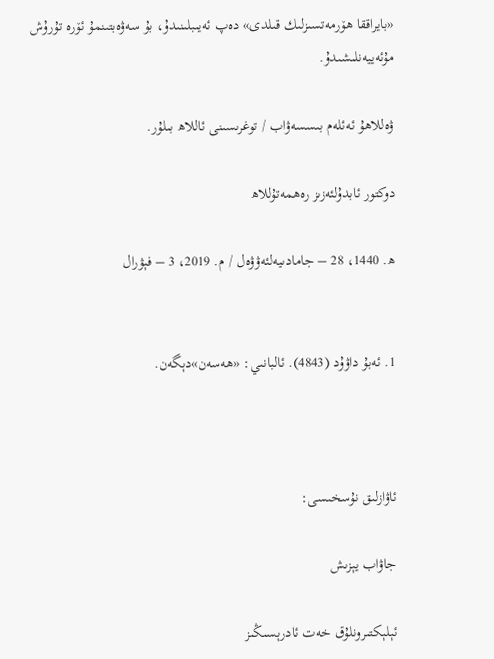«بايراققا ھۆرمەتسىزلىك قىلدى» دەپ ئەيىبلىنىدۇ، بۇ سەۋەبتىنمۇ ئۆرە تۇرۇش مۇئەييەنلىشىدۇ.

ۋەللاھۇ ئەئلەم بىسسەۋاب / توغرىسىنى ئاللاھ بىلۇر.

دوكتور ئابدۇلئەزىز رەھمەتۇللاھ

ھ. 1440، 28 – جامادىيەلئەۋۋەل / م. 2019، 3 – فېۋرال


1. ئەبۇ داۋۇد (4843). ئالبانىي: «ھەسەن»دېگەن.



ئاۋازلىق نۇسخىسى:

جاۋاب يېزىش

ئېلېكتىرونلۇق خەت ئادرېسىڭىز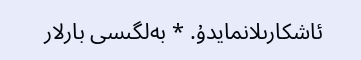ئاشكارىلانمايدۇ. * بەلگىسى بارلار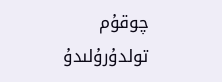چوقۇم تولدۇرۇلىدۇ